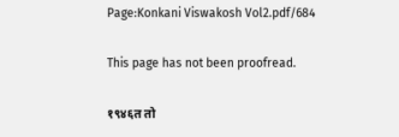Page:Konkani Viswakosh Vol2.pdf/684

This page has not been proofread.

१९४६त तो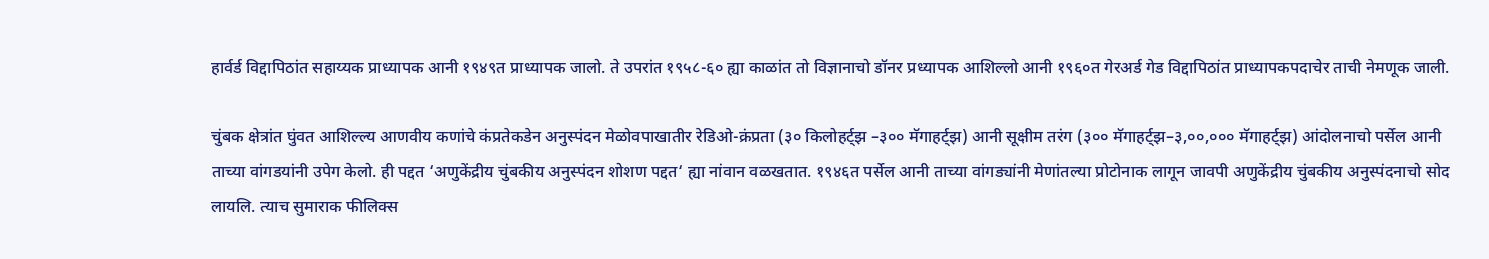हार्वर्ड विद्दापिठांत सहाय्यक प्राध्यापक आनी १९४९त प्राध्यापक जालो. ते उपरांत १९५८-६० ह्या काळांत तो विज्ञानाचो डॉनर प्रध्यापक आशिल्लो आनी १९६०त गेरअर्ड गेड विद्दापिठांत प्राध्यापकपदाचेर ताची नेमणूक जाली.

चुंबक क्षेत्रांत घुंवत आशिल्ल्य आणवीय कणांचे कंप्रतेकडेन अनुस्पंदन मेळोवपाखातीर रेडिओ-क्रंप्रता (३० किलोहर्ट्झ –३०० मॅगाहर्ट्झ) आनी सूक्षीम तरंग (३०० मॅगाहर्ट्झ–३,००,००० मॅगाहर्ट्झ) आंदोलनाचो पर्सेल आनी ताच्या वांगडयांनी उपेग केलो. ही पद्दत ‘अणुकेंद्रीय चुंबकीय अनुस्पंदन शोशण पद्दत‘ ह्या नांवान वळखतात. १९४६त पर्सेल आनी ताच्या वांगड्यांनी मेणांतल्या प्रोटोनाक लागून जावपी अणुकेंद्रीय चुंबकीय अनुस्पंदनाचो सोद लायलि. त्याच सुमाराक फीलिक्स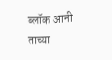ब्लॉक आनी ताच्या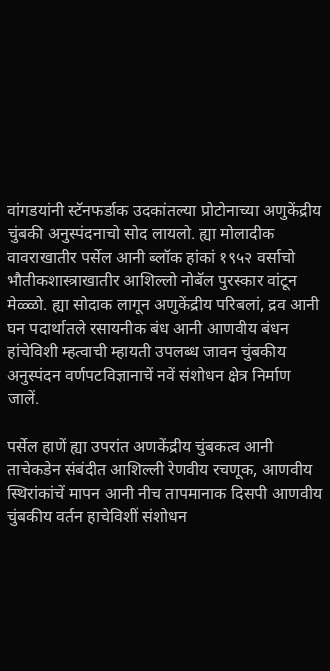वांगडयांनी स्टॅनफर्डाक उदकांतल्या प्रोटोनाच्या अणुकेंद्रीय चुंबकी अनुस्पंदनाचो सोद लायलो. ह्या मोलादीक वावराखातीर पर्सेल आनी ब्लॉक हांकां १९५२ वर्साचो भौतीकशास्त्राखातीर आशिल्लो नोबॅल पुरस्कार वांटून मेळ्ळो. ह्या सोदाक लागून अणुकेंद्रीय परिबलां, द्रव आनी घन पदार्थातले रसायनीक बंध आनी आणवीय बंधन हांचेविशी म्हत्वाची म्हायती उपलब्ध जावन चुंबकीय अनुस्पंदन वर्णपटविज्ञानाचें नवें संशोधन क्षेत्र निर्माण जालें.

पर्सेल हाणें ह्या उपरांत अणकेंद्रीय चुंबकत्व आनी ताचेकडेन संबंदीत आशिल्ली रेणवीय रचणूक, आणवीय स्थिरांकांचें मापन आनी नीच तापमानाक दिसपी आणवीय चुंबकीय वर्तन हाचेविशीं संशोधन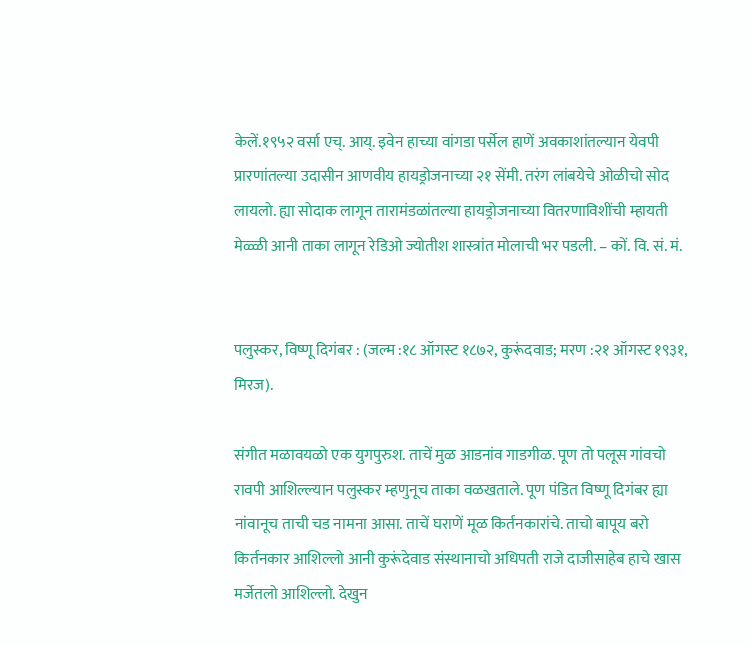केलें.१९५२ वर्सा एच्. आय्. इवेन हाच्या वांगडा पर्सेल हाणें अवकाशांतल्यान येवपी प्रारणांतल्या उदासीन आणवीय हायड्रोजनाच्या २१ सेंमी. तरंग लांबयेचे ओळीचो सोद लायलो. ह्या सोदाक लागून तारामंडळांतल्या हायड्रोजनाच्या वितरणाविशींची म्हायती मेळ्ळी आनी ताका लागून रेडिओ ज्योतीश शास्त्रांत मोलाची भर पडली. – कों. वि. सं. मं.


पलुस्कर, विष्णू दिगंबर : (जल्म :१८ ऑगस्ट १८७२, कुरूंदवाड; मरण :२१ ऑगस्ट १९३१, मिरज).

संगीत मळावयळो एक युगपुरुश. ताचें मुळ आडनांव गाडगीळ. पूण तो पलूस गांवचो रावपी आशिल्ल्यान पलुस्कर म्हणुनूच ताका वळखताले. पूण पंडित विष्णू दिगंबर ह्या नांवानूच ताची चड नामना आसा. ताचें घराणें मूळ किर्तनकारांचे. ताचो बापूय बरो किर्तनकार आशिल्लो आनी कुरूंदेवाड संस्थानाचो अधिपती राजे दाजीसाहेब हाचे खास मर्जेतलो आशिल्लो. देखुन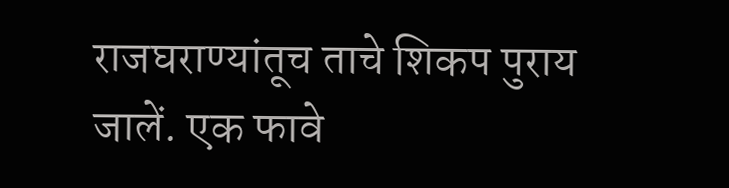राजघराण्यांतूच ताचे शिकप पुराय जालें. एक फावे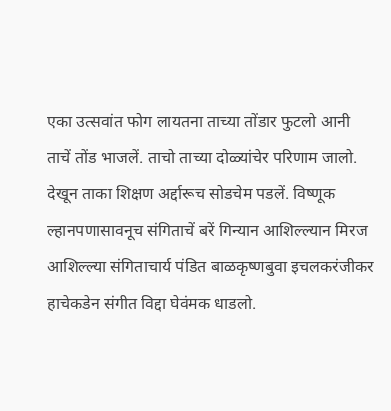एका उत्सवांत फोग लायतना ताच्या तोंडार फुटलो आनी ताचें तोंड भाजलें. ताचो ताच्या दोळ्यांचेर परिणाम जालो. देखून ताका शिक्षण अर्द्दारूच सोडचेम पडलें. विष्णूक ल्हानपणासावनूच संगिताचें बरें गिन्यान आशिल्ल्यान मिरज आशिल्ल्या संगिताचार्य पंडित बाळकृष्णबुवा इचलकरंजीकर हाचेकडेन संगीत विद्दा घेवंमक धाडलो.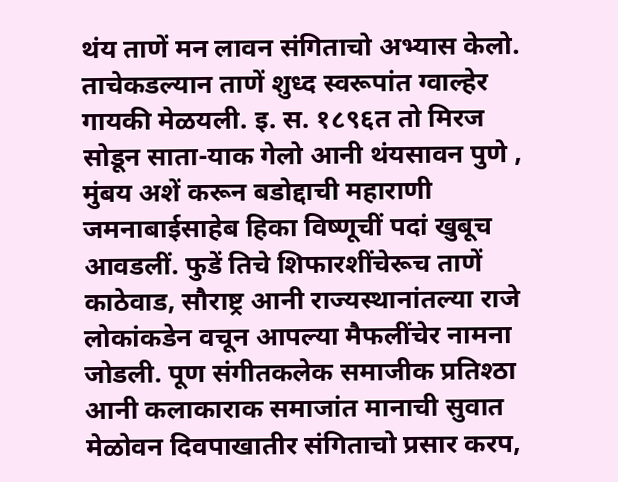थंय ताणें मन लावन संगिताचो अभ्यास केलो. ताचेकडल्यान ताणें शुध्द स्वरूपांत ग्वाल्हेर गायकी मेळयली. इ. स. १८९६त तो मिरज सोडून साता-याक गेलो आनी थंयसावन पुणे , मुंबय अशें करून बडोद्दाची महाराणी जमनाबाईसाहेब हिका विष्णूचीं पदां खुबूच आवडलीं. फुडें तिचे शिफारशींचेरूच ताणें काठेवाड, सौराष्ट्र आनी राज्यस्थानांतल्या राजे लोकांकडेन वचून आपल्या मैफलींचेर नामना जोडली. पूण संगीतकलेक समाजीक प्रतिश्ठा आनी कलाकाराक समाजांत मानाची सुवात मेळोवन दिवपाखातीर संगिताचो प्रसार करप,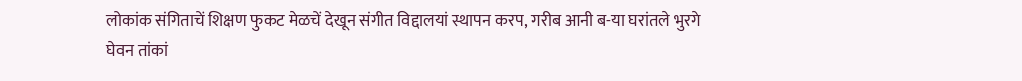लोकांक संगिताचें शिक्षण फुकट मेळचें देखून संगीत विद्दालयां स्थापन करप, गरीब आनी ब-या घरांतले भुरगे घेवन तांकां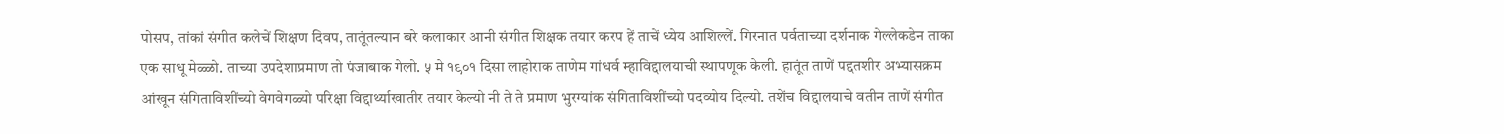पोसप, तांकां संगीत कलेचें शिक्षण दिवप, तातूंतल्यान बरे कलाकार आनी संगीत शिक्षक तयार करप हें ताचें ध्येय आशिल्लें. गिरनात पर्वताच्या दर्शनाक गेल्लेकडेन ताका एक साधू मेळ्ळो. ताच्या उपदेशाप्रमाण तो पंजाबाक गेलो. ५ मे १९०१ दिसा लाहोराक ताणेम गांधर्व म्हाविद्दालयाची स्थापणूक केली. हातूंत ताणें पद्दतशीर अभ्यासक्रम आंखून संगिताविशींच्यो वेगवेगळ्यो परिक्षा विद्दार्थ्याखातीर तयार केल्यो नी ते ते प्रमाण भुरग्यांक संगिताविशींच्यो पदव्योय दिल्यो. तशेंच विद्दालयाचे वतीन ताणें संगीत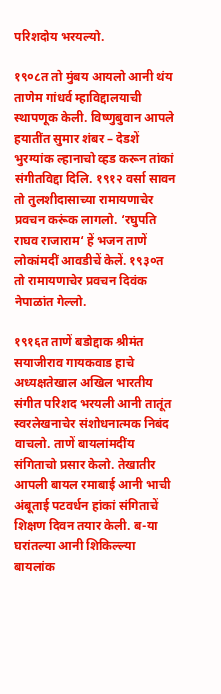परिशदोय भरयल्यो.

१९०८त तो मुंबय आयलो आनी थंय ताणेम गांधर्व म्हाविद्दालयाची स्थापणूक केली. विष्णुबुवान आपले हयातींत सुमार शंबर – देडशें भुरग्यांक ल्हानाचो व्हड करून तांकां संगीतविद्दा दिलि. १९१२ वर्सा सावन तो तुलशीदासाच्या रामायणाचेर प्रवचन करूंक लागलो. ‘रघुपति राघव राजाराम‘ हें भजन ताणें लोकांमदीं आवडीचें केलें. १९३०त तो रामायणाचेर प्रवचन दिवंक नेपाळांत गेल्लो.

१९१६त ताणें बडोद्दाक श्रीमंत सयाजीराव गायकवाड हाचे अध्यक्षतेखाल अखिल भारतीय संगीत परिशद भरयली आनी तातूंत स्वरलेखनाचेर संशोधनात्मक निबंद वाचलो. ताणें बायलांमदींय संगिताचो प्रसार केलो. तेखातीर आपली बायल रमाबाई आनी भाची अंबूताई पटवर्धन हांकां संगिताचें शिक्षण दिवन तयार केली. ब-या घरांतल्या आनी शिकिल्ल्या बायलांक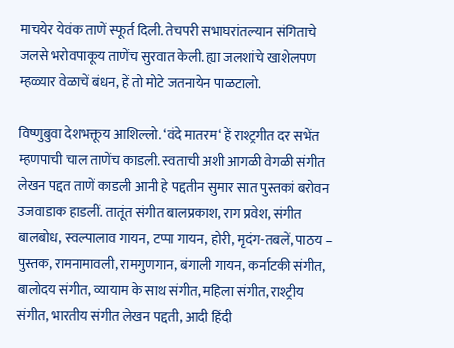माचयेर येवंक ताणें स्फूर्त दिली. तेचपरी सभाघरांतल्यान संगिताचे जलसे भरोवपाकूय ताणेंच सुरवात केली. ह्या जलशांचे खाशेलपण म्हळ्यार वेळाचें बंधन, हें तो मोटे जतनायेन पाळटालो.

विष्णुबुवा देशभक्तूय आशिल्लो. ‘वंदे मातरम‘ हें राश्ट्रगीत दर सभेंत म्हणपाची चाल ताणेंच काडली. स्वताची अशी आगळी वेगळी संगीत लेखन पद्दत ताणें काडली आनी हे पद्दतीन सुमार सात पुस्तकां बरोवन उजवाडाक हाडलीं. तातूंत संगीत बालप्रकाश, राग प्रवेश, संगीत बालबोध, स्वल्पालाव गायन, टप्पा गायन, होरी, मृदंग-तबलें, पाठय – पुस्तक, रामनामावली, रामगुणगान, बंगाली गायन, कर्नाटकी संगीत, बालोदय संगीत, व्यायाम के साथ संगीत, महिला संगीत, राश्ट्रीय संगीत, भारतीय संगीत लेखन पद्दती, आदी हिंदी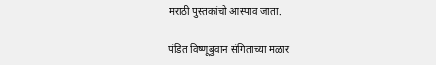मराठी पुस्तकांचो आस्पाव जाता.

पंडित विष्णूबुवान संगिताच्या मळार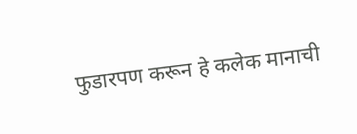फुडारपण करून हे कलेक मानाची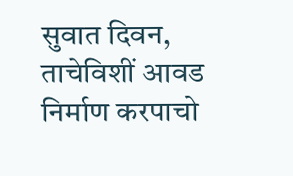सुवात दिवन, ताचेविशीं आवड निर्माण करपाचो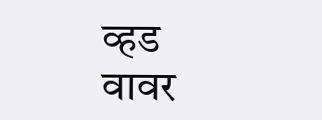व्हड वावर